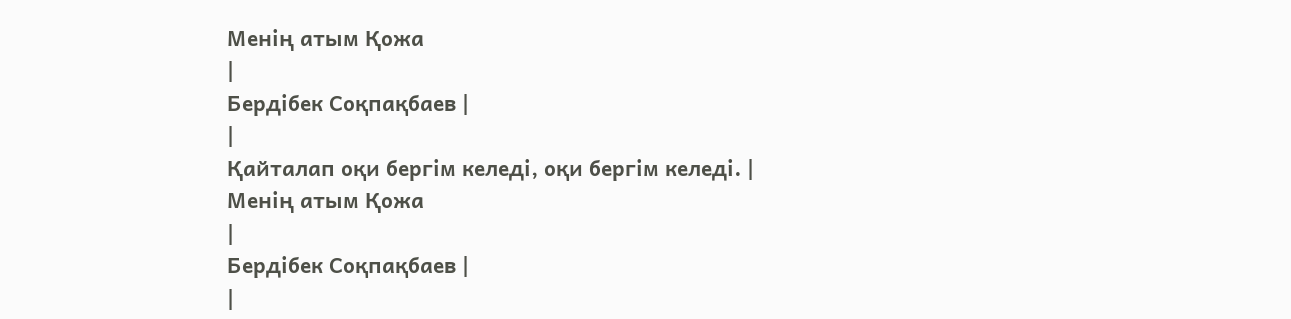Менің атым Қожа
|
Бердібек Соқпақбаев |
|
Қайталап оқи бергім келеді, оқи бергім келеді. |
Менің атым Қожа
|
Бердібек Соқпақбаев |
|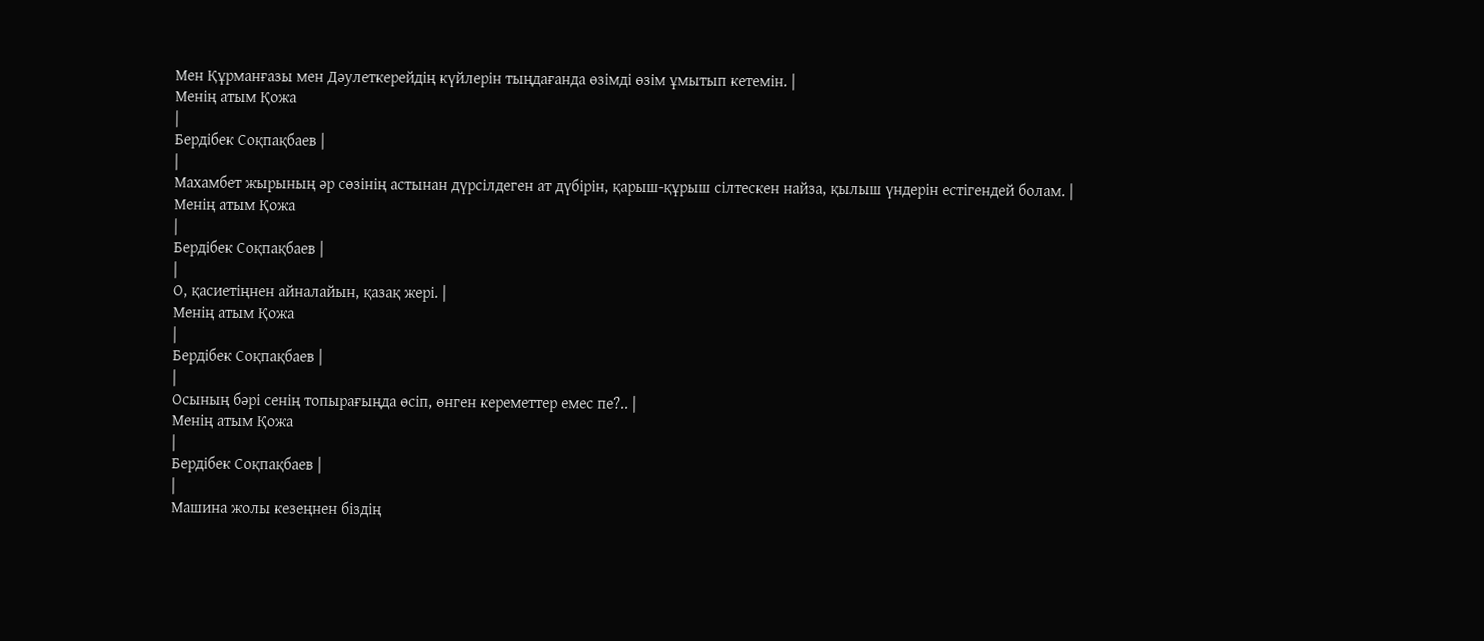Мен Құрманғазы мен Дәулеткерейдің күйлерін тыңдағанда өзімді өзім ұмытып кетемін. |
Менің атым Қожа
|
Бердібек Соқпақбаев |
|
Махамбет жырының әр сөзінің астынан дүрсілдеген ат дүбірін, қарыш-құрыш сілтескен найза, қылыш үндерін естігендей болам. |
Менің атым Қожа
|
Бердібек Соқпақбаев |
|
О, қасиетіңнен айналайын, қазақ жері. |
Менің атым Қожа
|
Бердібек Соқпақбаев |
|
Осының бәрі сенің топырағыңда өсіп, өнген кереметтер емес пе?.. |
Менің атым Қожа
|
Бердібек Соқпақбаев |
|
Машина жолы кезеңнен біздің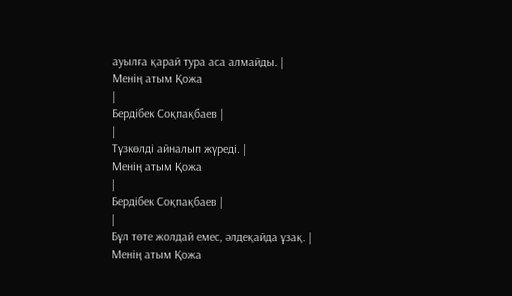ауылға қарай тура аса алмайды. |
Менің атым Қожа
|
Бердібек Соқпақбаев |
|
Тұзкөлді айналып жүреді. |
Менің атым Қожа
|
Бердібек Соқпақбаев |
|
Бұл төте жолдай емес, әлдеқайда ұзақ. |
Менің атым Қожа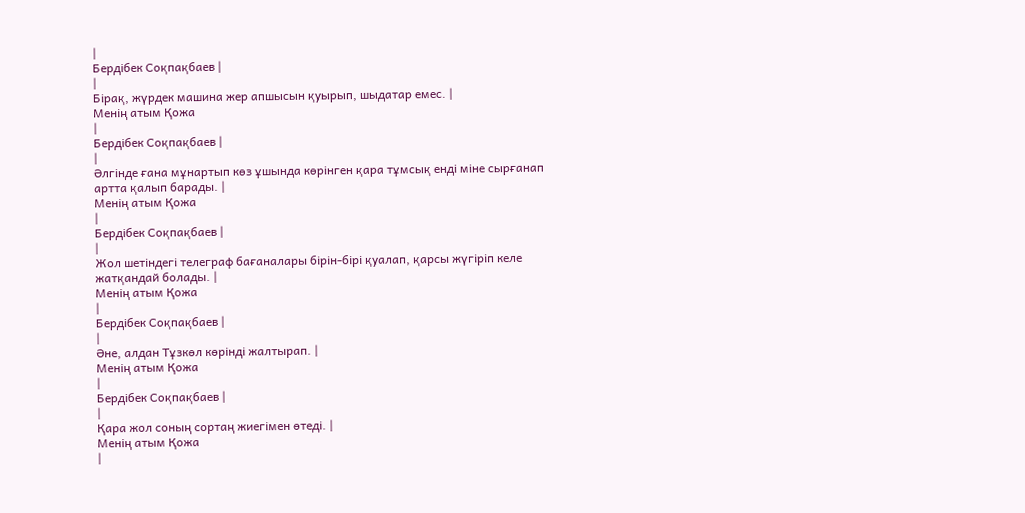|
Бердібек Соқпақбаев |
|
Бірақ, жүрдек машина жер апшысын қуырып, шыдатар емес. |
Менің атым Қожа
|
Бердібек Соқпақбаев |
|
Әлгінде ғана мұнартып көз ұшында көрінген қара тұмсық енді міне сырғанап артта қалып барады. |
Менің атым Қожа
|
Бердібек Соқпақбаев |
|
Жол шетіндегі телеграф бағаналары бірін-бірі қуалап, қарсы жүгіріп келе жатқандай болады. |
Менің атым Қожа
|
Бердібек Соқпақбаев |
|
Әне, алдан Тұзкөл көрінді жалтырап. |
Менің атым Қожа
|
Бердібек Соқпақбаев |
|
Қара жол соның сортаң жиегімен өтеді. |
Менің атым Қожа
|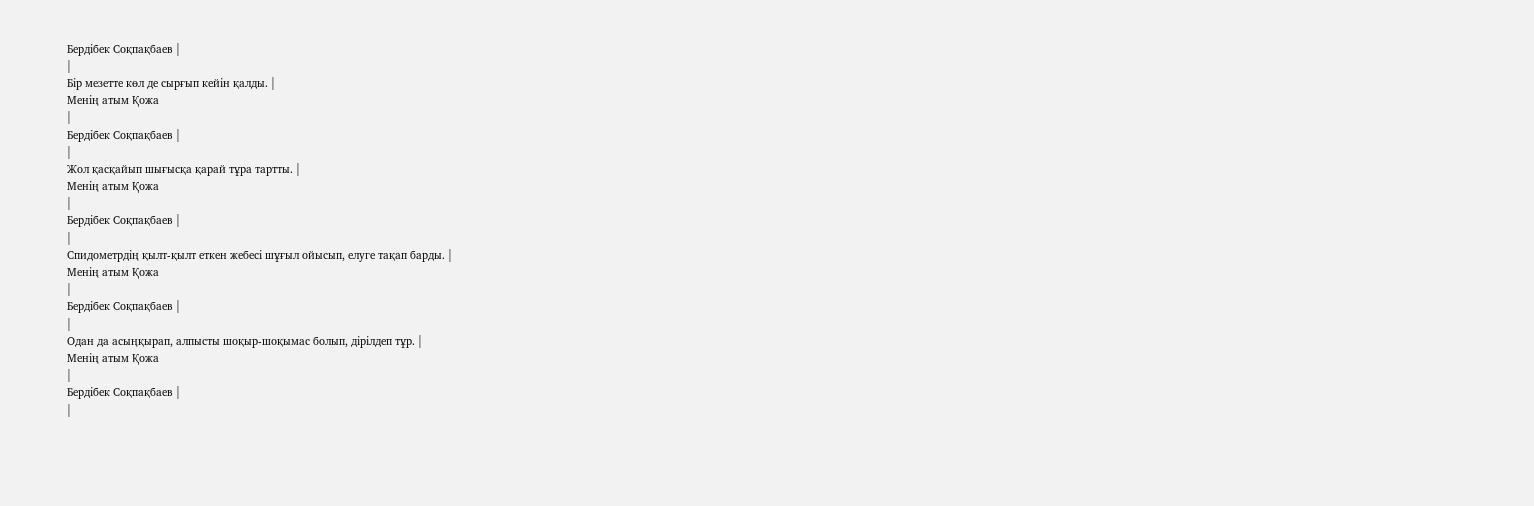Бердібек Соқпақбаев |
|
Бір мезетте көл де сырғып кейін қалды. |
Менің атым Қожа
|
Бердібек Соқпақбаев |
|
Жол қасқайып шығысқа қарай тұра тартты. |
Менің атым Қожа
|
Бердібек Соқпақбаев |
|
Спидометрдің қылт-қылт еткен жебесі шұғыл ойысып, елуге тақап барды. |
Менің атым Қожа
|
Бердібек Соқпақбаев |
|
Одан да асыңқырап, алпысты шоқыр-шоқымас болып, дірілдеп тұр. |
Менің атым Қожа
|
Бердібек Соқпақбаев |
|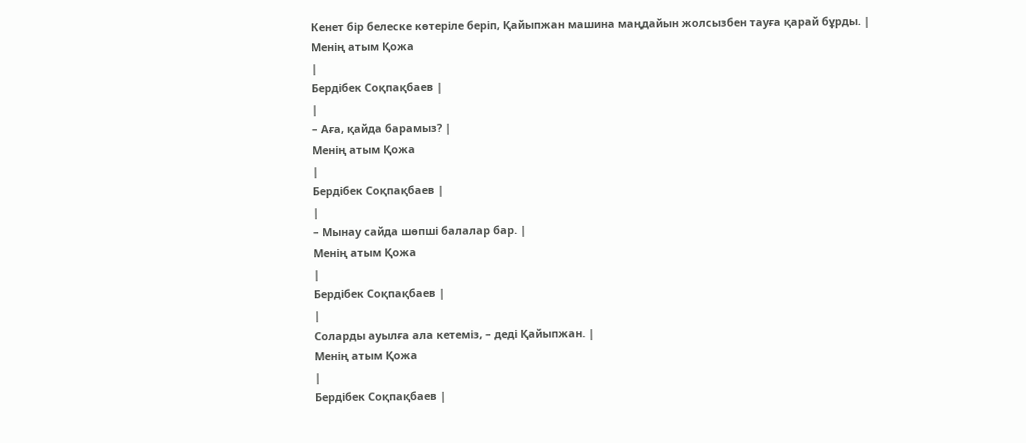Кенет бір белеске көтеріле беріп, Қайыпжан машина маңдайын жолсызбен тауға қарай бұрды. |
Менің атым Қожа
|
Бердібек Соқпақбаев |
|
– Аға, қайда барамыз? |
Менің атым Қожа
|
Бердібек Соқпақбаев |
|
– Мынау сайда шөпші балалар бар. |
Менің атым Қожа
|
Бердібек Соқпақбаев |
|
Соларды ауылға ала кетеміз, – деді Қайыпжан. |
Менің атым Қожа
|
Бердібек Соқпақбаев |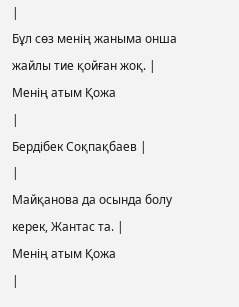|
Бұл сөз менің жаныма онша жайлы тие қойған жоқ. |
Менің атым Қожа
|
Бердібек Соқпақбаев |
|
Майқанова да осында болу керек, Жантас та. |
Менің атым Қожа
|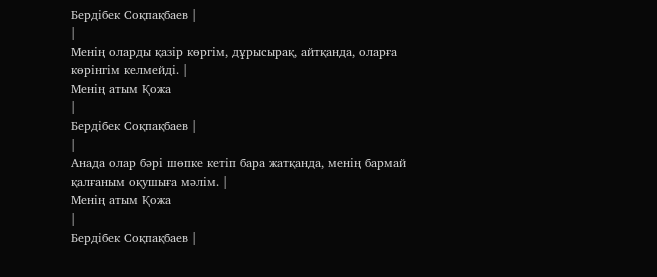Бердібек Соқпақбаев |
|
Менің оларды қазір көргім, дұрысырақ, айтқанда, оларға көрінгім келмейді. |
Менің атым Қожа
|
Бердібек Соқпақбаев |
|
Анада олар бәрі шөпке кетіп бара жатқанда, менің бармай қалғаным оқушыға мәлім. |
Менің атым Қожа
|
Бердібек Соқпақбаев |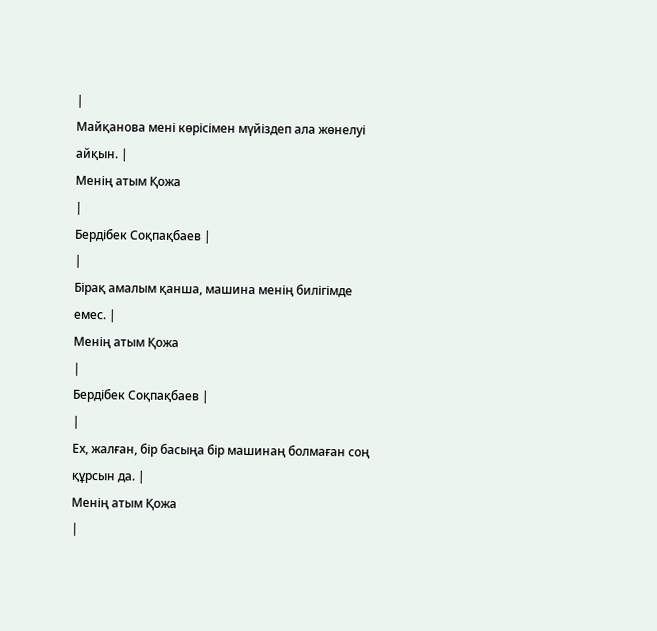|
Майқанова мені көрісімен мүйіздеп ала жөнелуі айқын. |
Менің атым Қожа
|
Бердібек Соқпақбаев |
|
Бірақ амалым қанша, машина менің билігімде емес. |
Менің атым Қожа
|
Бердібек Соқпақбаев |
|
Ех, жалған, бір басыңа бір машинаң болмаған соң құрсын да. |
Менің атым Қожа
|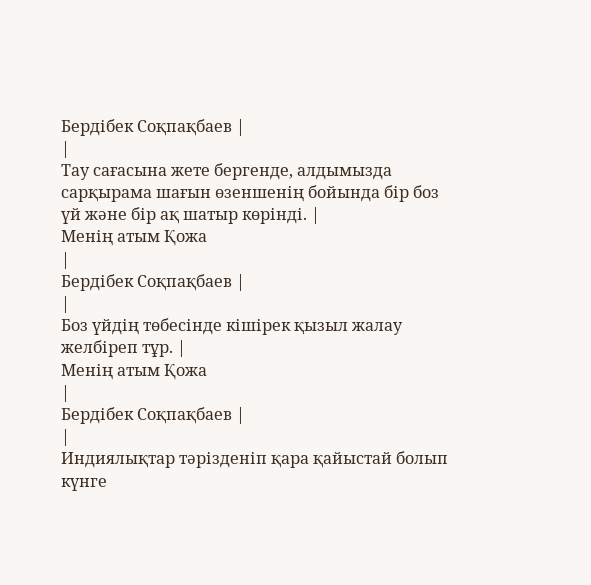Бердібек Соқпақбаев |
|
Тау сағасына жете бергенде, алдымызда сарқырама шағын өзеншенің бойында бір боз үй және бір ақ шатыр көрінді. |
Менің атым Қожа
|
Бердібек Соқпақбаев |
|
Боз үйдің төбесінде кішірек қызыл жалау желбіреп тұр. |
Менің атым Қожа
|
Бердібек Соқпақбаев |
|
Индиялықтар тәрізденіп қара қайыстай болып күнге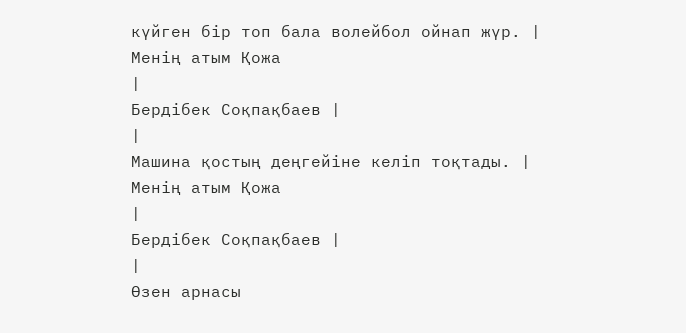күйген бір топ бала волейбол ойнап жүр. |
Менің атым Қожа
|
Бердібек Соқпақбаев |
|
Машина қостың деңгейіне келіп тоқтады. |
Менің атым Қожа
|
Бердібек Соқпақбаев |
|
Өзен арнасы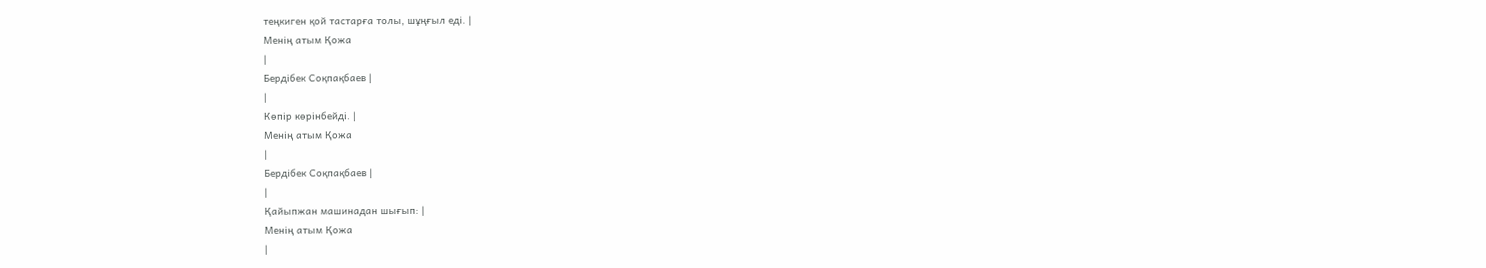теңкиген қой тастарға толы, шұңғыл еді. |
Менің атым Қожа
|
Бердібек Соқпақбаев |
|
Көпір көрінбейді. |
Менің атым Қожа
|
Бердібек Соқпақбаев |
|
Қайыпжан машинадан шығып: |
Менің атым Қожа
|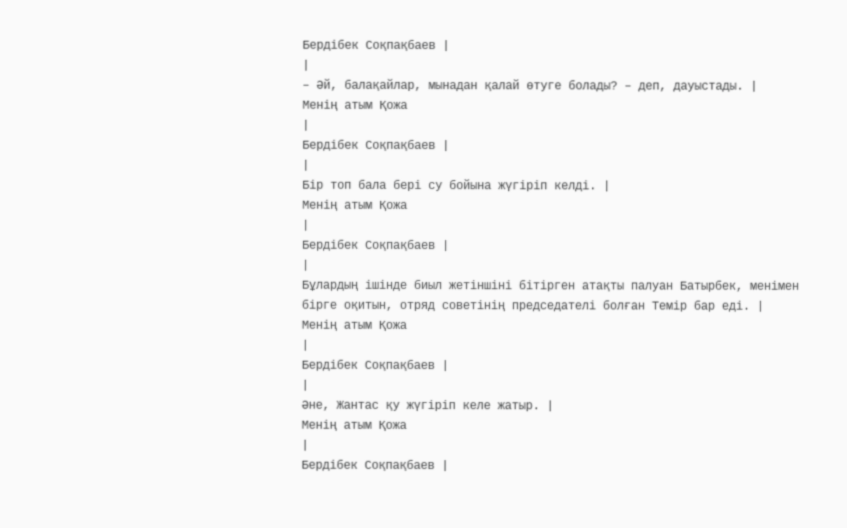Бердібек Соқпақбаев |
|
– Әй, балақайлар, мынадан қалай өтуге болады? – деп, дауыстады. |
Менің атым Қожа
|
Бердібек Соқпақбаев |
|
Бір топ бала бері су бойына жүгіріп келді. |
Менің атым Қожа
|
Бердібек Соқпақбаев |
|
Бұлардың ішінде биыл жетіншіні бітірген атақты палуан Батырбек, менімен бірге оқитын, отряд советінің председателі болған Темір бар еді. |
Менің атым Қожа
|
Бердібек Соқпақбаев |
|
Әне, Жантас қу жүгіріп келе жатыр. |
Менің атым Қожа
|
Бердібек Соқпақбаев |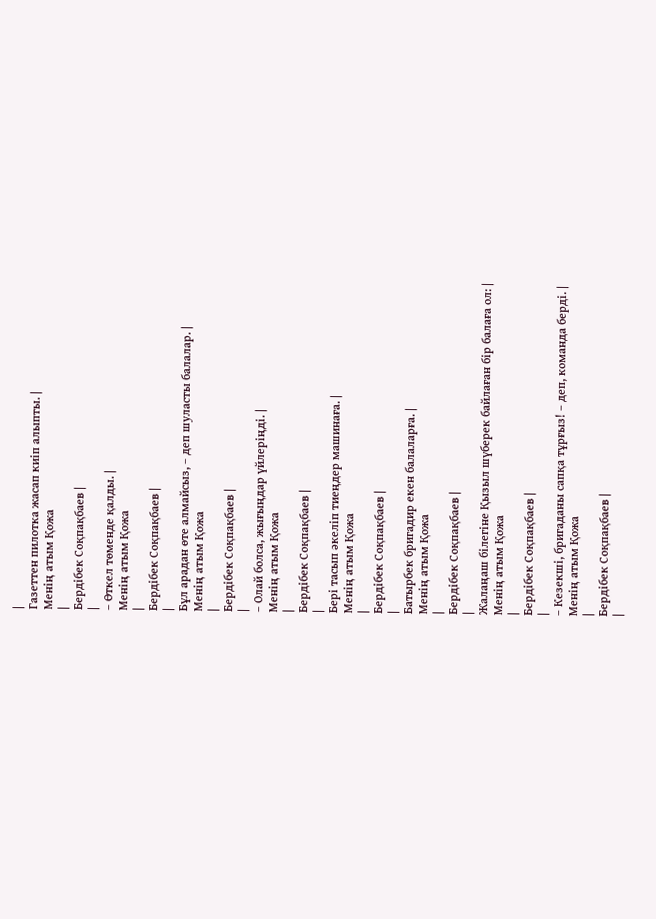|
Газеттен пилотка жасап киіп алыпты. |
Менің атым Қожа
|
Бердібек Соқпақбаев |
|
– Өткел төменде қалды. |
Менің атым Қожа
|
Бердібек Соқпақбаев |
|
Бұл арадан өте алмайсыз, – деп шуласты балалар. |
Менің атым Қожа
|
Бердібек Соқпақбаев |
|
– Олай болса, жығыңдар үйлеріңді. |
Менің атым Қожа
|
Бердібек Соқпақбаев |
|
Бері тасып әкеліп тиеңдер машинаға. |
Менің атым Қожа
|
Бердібек Соқпақбаев |
|
Батырбек бригадир екен балаларға. |
Менің атым Қожа
|
Бердібек Соқпақбаев |
|
Жалаңаш білегіне Қызыл шүберек байлаған бір балаға ол: |
Менің атым Қожа
|
Бердібек Соқпақбаев |
|
– Кезекші, бригаданы сапқа тұрғыз! – деп, команда берді. |
Менің атым Қожа
|
Бердібек Соқпақбаев |
|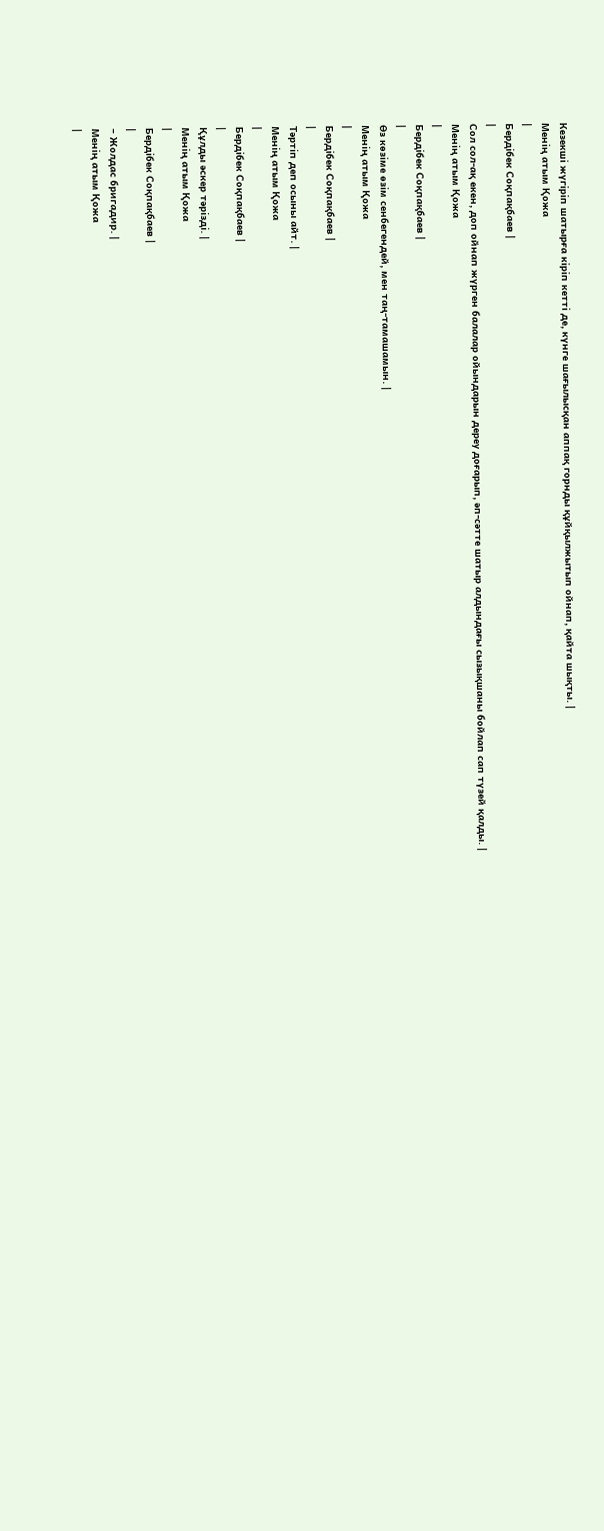Кезекші жүгіріп шатырға кіріп кетті де, күнге шағылысқан аппақ горнды құйқылжытып ойнап, қайта шықты. |
Менің атым Қожа
|
Бердібек Соқпақбаев |
|
Сол сол-ақ екен, доп ойнап жүрген балалар ойындарын дереу доғарып, әп-сәтте шатыр алдындағы сызықшаны бойлап сап түзей қалды. |
Менің атым Қожа
|
Бердібек Соқпақбаев |
|
Өз көзіме өзім сенбегендей, мен таң-тамашамын. |
Менің атым Қожа
|
Бердібек Соқпақбаев |
|
Тәртіп деп осыны айт. |
Менің атым Қожа
|
Бердібек Соқпақбаев |
|
Құлды әскер тәрізді. |
Менің атым Қожа
|
Бердібек Соқпақбаев |
|
– Жолдас бригадир. |
Менің атым Қожа
|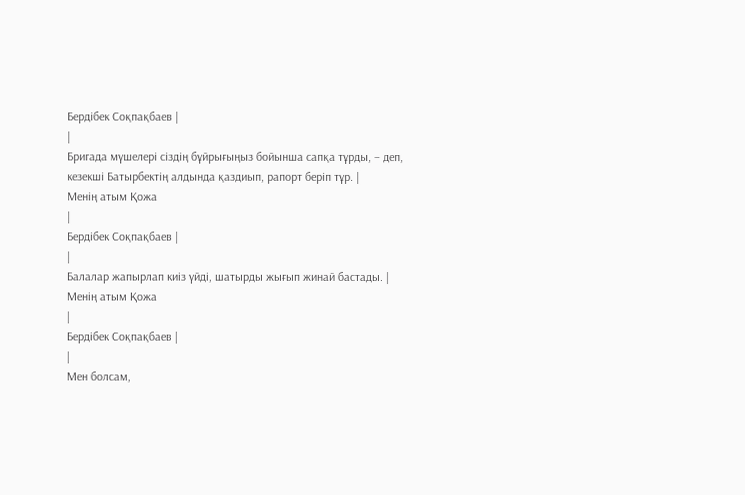Бердібек Соқпақбаев |
|
Бригада мүшелері сіздің бұйрығыңыз бойынша сапқа тұрды, – деп, кезекші Батырбектің алдында қаздиып, рапорт беріп тұр. |
Менің атым Қожа
|
Бердібек Соқпақбаев |
|
Балалар жапырлап киіз үйді, шатырды жығып жинай бастады. |
Менің атым Қожа
|
Бердібек Соқпақбаев |
|
Мен болсам,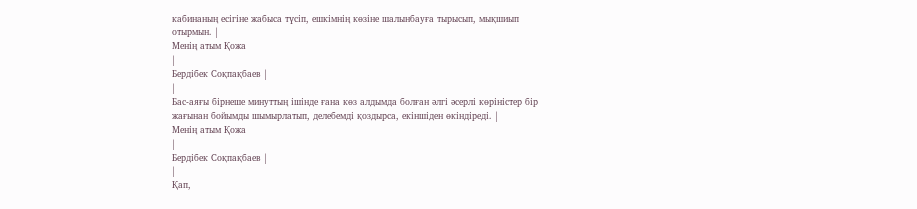кабинаның есігіне жабыса түсіп, ешкімнің көзіне шалынбауға тырысып, мықшиып отырмын. |
Менің атым Қожа
|
Бердібек Соқпақбаев |
|
Бас-аяғы бірнеше минуттың ішінде ғана көз алдымда болған әлгі әсерлі көріністер бір жағынан бойымды шымырлатып, делебемді қоздырса, екіншіден өкіндіреді. |
Менің атым Қожа
|
Бердібек Соқпақбаев |
|
Қап,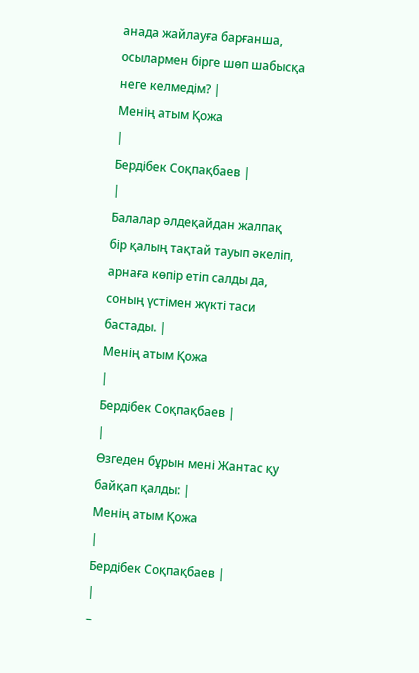анада жайлауға барғанша, осылармен бірге шөп шабысқа неге келмедім? |
Менің атым Қожа
|
Бердібек Соқпақбаев |
|
Балалар әлдеқайдан жалпақ бір қалың тақтай тауып әкеліп, арнаға көпір етіп салды да, соның үстімен жүкті таси бастады. |
Менің атым Қожа
|
Бердібек Соқпақбаев |
|
Өзгеден бұрын мені Жантас қу байқап қалды: |
Менің атым Қожа
|
Бердібек Соқпақбаев |
|
–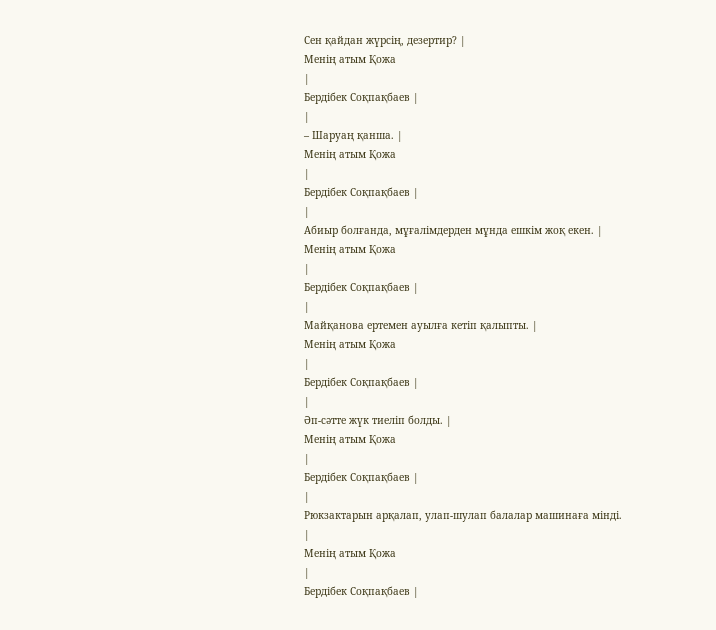Сен қайдан жүрсің, дезертир? |
Менің атым Қожа
|
Бердібек Соқпақбаев |
|
– Шаруаң қанша. |
Менің атым Қожа
|
Бердібек Соқпақбаев |
|
Абиыр болғанда, мұғалімдерден мұнда ешкім жоқ екен. |
Менің атым Қожа
|
Бердібек Соқпақбаев |
|
Майқанова ертемен ауылға кетіп қалыпты. |
Менің атым Қожа
|
Бердібек Соқпақбаев |
|
Әп-сәтте жүк тиеліп болды. |
Менің атым Қожа
|
Бердібек Соқпақбаев |
|
Рюкзактарын арқалап, улап-шулап балалар машинаға мінді. |
Менің атым Қожа
|
Бердібек Соқпақбаев |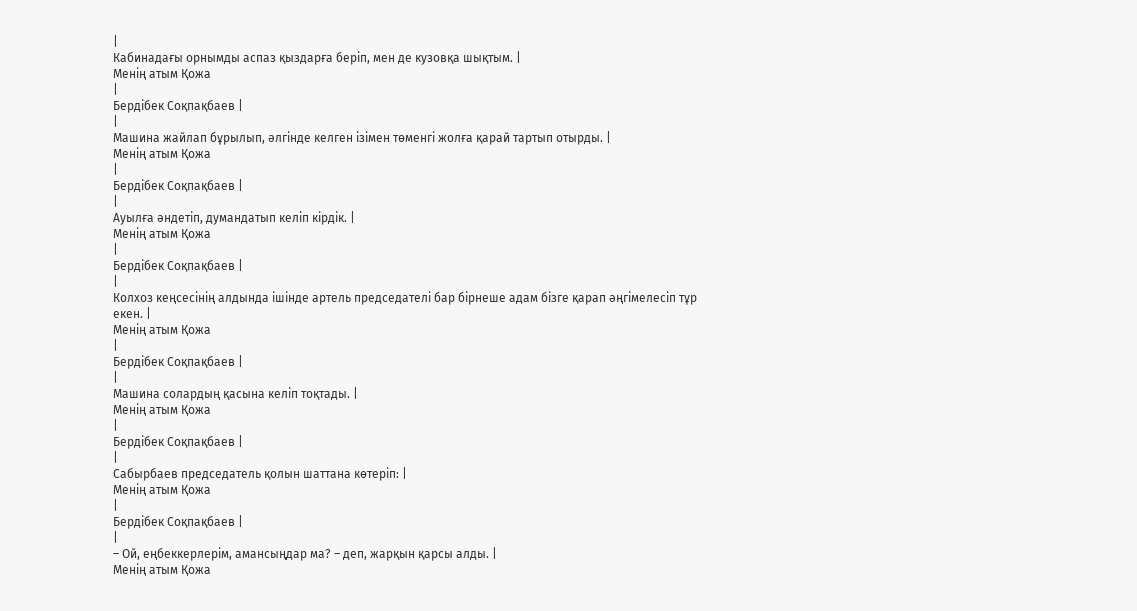|
Кабинадағы орнымды аспаз қыздарға беріп, мен де кузовқа шықтым. |
Менің атым Қожа
|
Бердібек Соқпақбаев |
|
Машина жайлап бұрылып, әлгінде келген ізімен төменгі жолға қарай тартып отырды. |
Менің атым Қожа
|
Бердібек Соқпақбаев |
|
Ауылға әндетіп, думандатып келіп кірдік. |
Менің атым Қожа
|
Бердібек Соқпақбаев |
|
Колхоз кеңсесінің алдында ішінде артель председателі бар бірнеше адам бізге қарап әңгімелесіп тұр екен. |
Менің атым Қожа
|
Бердібек Соқпақбаев |
|
Машина солардың қасына келіп тоқтады. |
Менің атым Қожа
|
Бердібек Соқпақбаев |
|
Сабырбаев председатель қолын шаттана көтеріп: |
Менің атым Қожа
|
Бердібек Соқпақбаев |
|
– Ой, еңбеккерлерім, амансыңдар ма? – деп, жарқын қарсы алды. |
Менің атым Қожа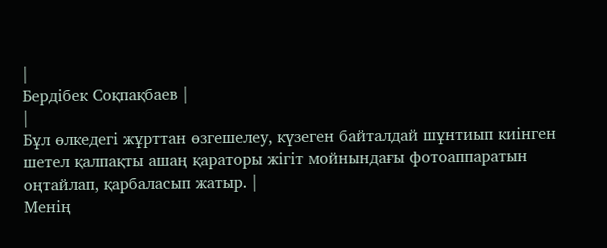|
Бердібек Соқпақбаев |
|
Бұл өлкедегі жұрттан өзгешелеу, күзеген байталдай шұнтиып киінген шетел қалпақты ашаң қараторы жігіт мойнындағы фотоаппаратын оңтайлап, қарбаласып жатыр. |
Менің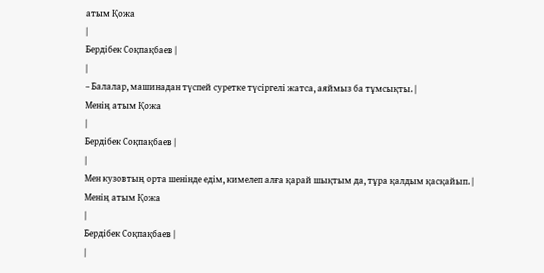атым Қожа
|
Бердібек Соқпақбаев |
|
– Балалар, машинадан түспей суретке түсіргелі жатса, аяймыз ба тұмсықты. |
Менің атым Қожа
|
Бердібек Соқпақбаев |
|
Мен кузовтың орта шенінде едім, кимелеп алға қарай шықтым да, тұра қалдым қасқайып. |
Менің атым Қожа
|
Бердібек Соқпақбаев |
|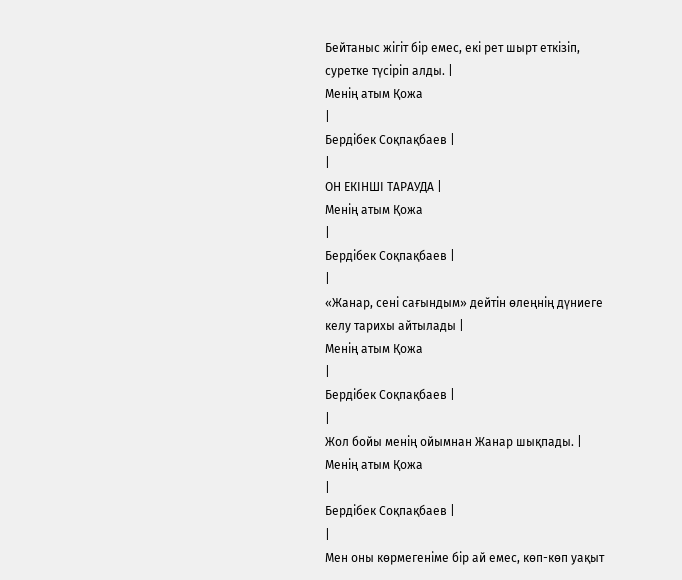Бейтаныс жігіт бір емес, екі рет шырт еткізіп, суретке түсіріп алды. |
Менің атым Қожа
|
Бердібек Соқпақбаев |
|
ОН ЕКІНШІ ТАРАУДА |
Менің атым Қожа
|
Бердібек Соқпақбаев |
|
«Жанар, сені сағындым» дейтін өлеңнің дүниеге келу тарихы айтылады |
Менің атым Қожа
|
Бердібек Соқпақбаев |
|
Жол бойы менің ойымнан Жанар шықпады. |
Менің атым Қожа
|
Бердібек Соқпақбаев |
|
Мен оны көрмегеніме бір ай емес, көп-көп уақыт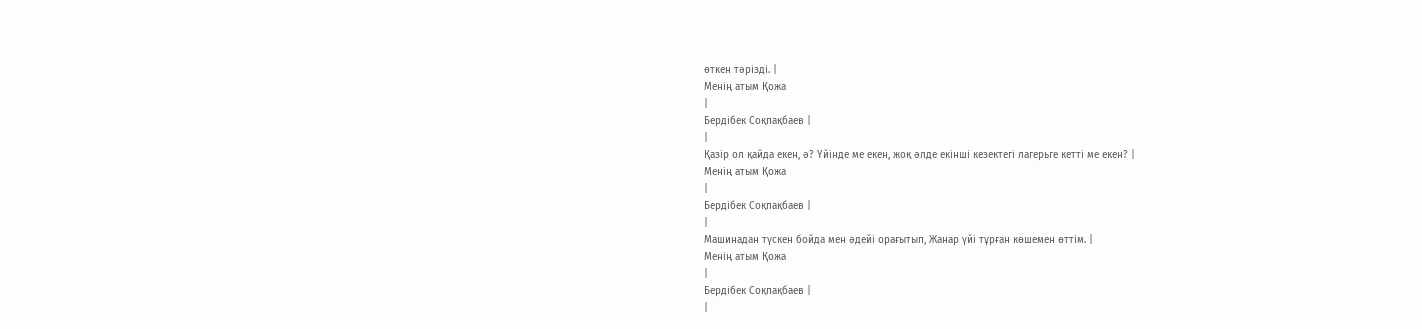өткен тәрізді. |
Менің атым Қожа
|
Бердібек Соқпақбаев |
|
Қазір ол қайда екен, ә? Үйінде ме екен, жоқ әлде екінші кезектегі лагерьге кетті ме екен? |
Менің атым Қожа
|
Бердібек Соқпақбаев |
|
Машинадан түскен бойда мен әдейі орағытып, Жанар үйі тұрған көшемен өттім. |
Менің атым Қожа
|
Бердібек Соқпақбаев |
|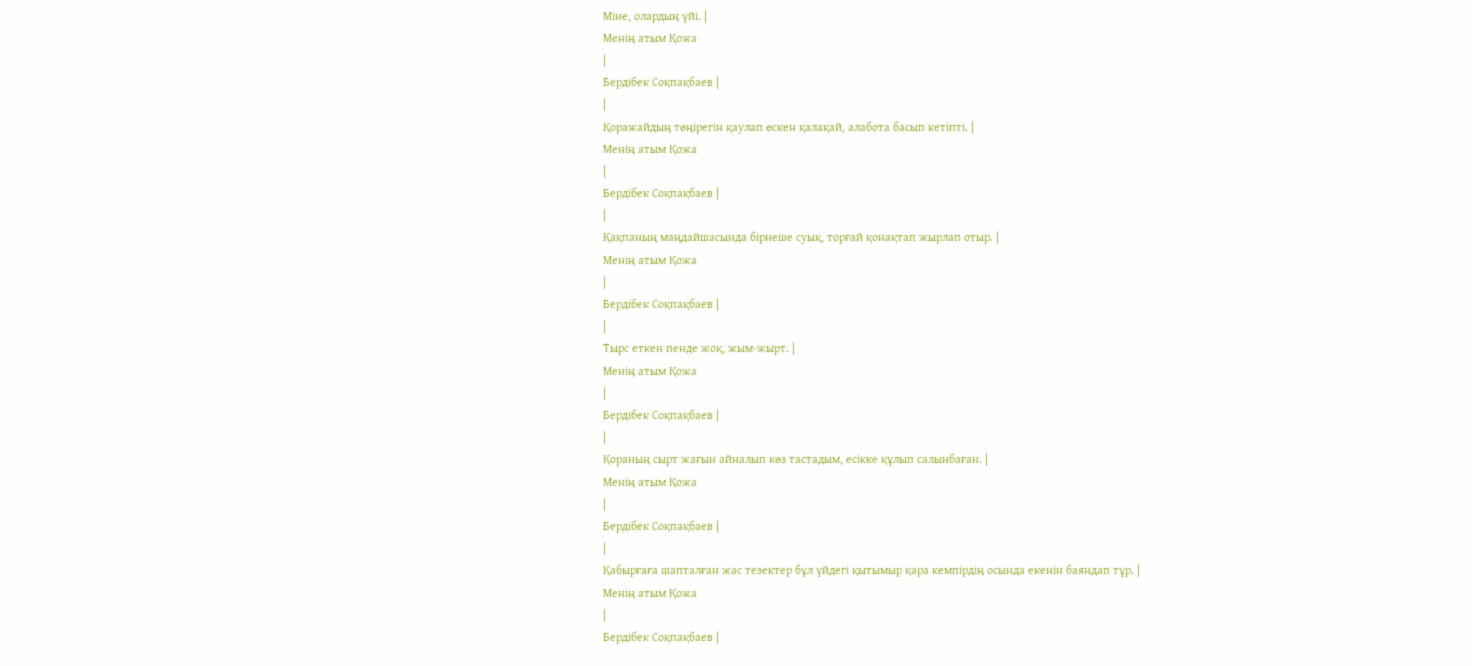Міне, олардың үйі. |
Менің атым Қожа
|
Бердібек Соқпақбаев |
|
Қоражайдың төңірегін қаулап өскен қалақай, алабота басып кетіпті. |
Менің атым Қожа
|
Бердібек Соқпақбаев |
|
Қақпаның маңдайшасында бірнеше суық, торғай қонақтап жырлап отыр. |
Менің атым Қожа
|
Бердібек Соқпақбаев |
|
Тырс еткен пенде жоқ, жым-жырт. |
Менің атым Қожа
|
Бердібек Соқпақбаев |
|
Қораның сырт жағын айналып көз тастадым, есікке құлып салынбаған. |
Менің атым Қожа
|
Бердібек Соқпақбаев |
|
Қабырғаға шапталған жас тезектер бұл үйдегі қытымыр қара кемпірдің осында екенін баяндап тұр. |
Менің атым Қожа
|
Бердібек Соқпақбаев |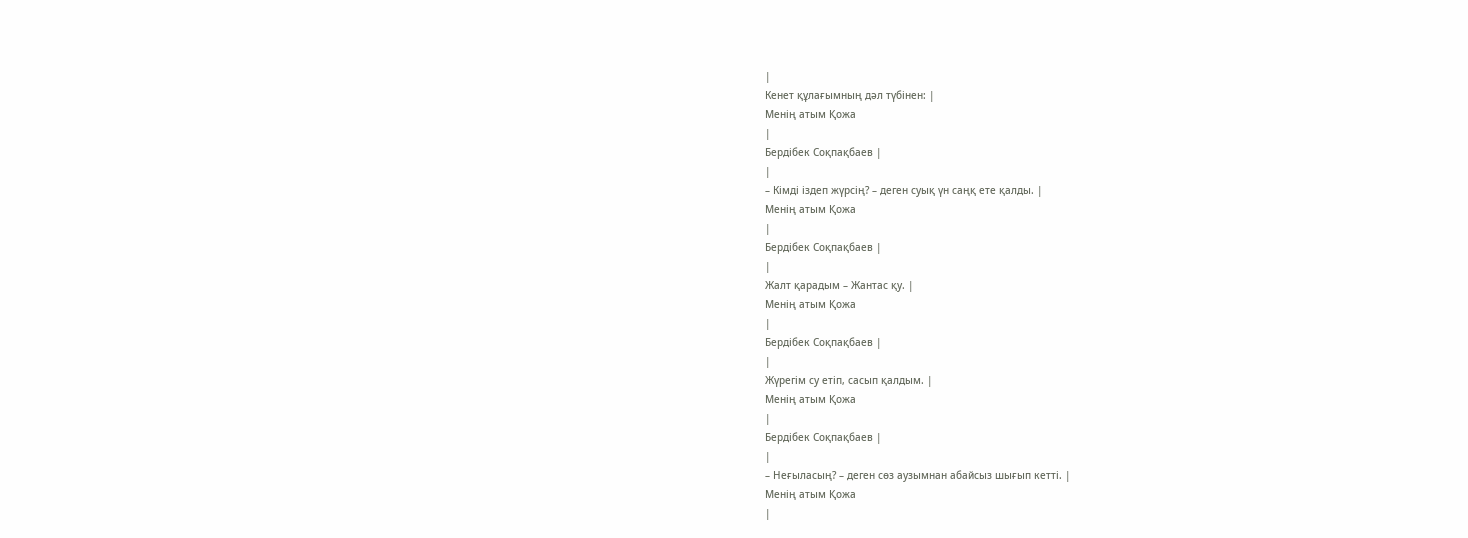|
Кенет құлағымның дәл түбінен: |
Менің атым Қожа
|
Бердібек Соқпақбаев |
|
– Кімді іздеп жүрсің? – деген суық үн саңқ ете қалды. |
Менің атым Қожа
|
Бердібек Соқпақбаев |
|
Жалт қарадым – Жантас қу. |
Менің атым Қожа
|
Бердібек Соқпақбаев |
|
Жүрегім су етіп, сасып қалдым. |
Менің атым Қожа
|
Бердібек Соқпақбаев |
|
– Неғыласың? – деген сөз аузымнан абайсыз шығып кетті. |
Менің атым Қожа
|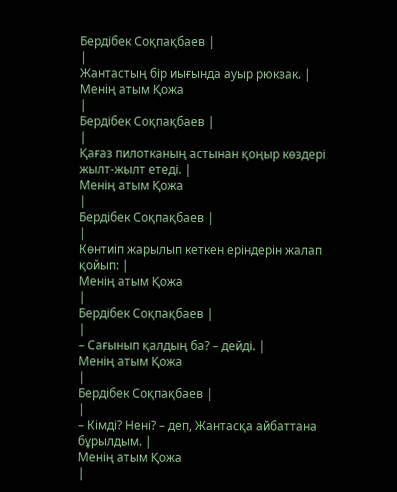Бердібек Соқпақбаев |
|
Жантастың бір иығында ауыр рюкзак. |
Менің атым Қожа
|
Бердібек Соқпақбаев |
|
Қағаз пилотканың астынан қоңыр көздері жылт-жылт етеді. |
Менің атым Қожа
|
Бердібек Соқпақбаев |
|
Көнтиіп жарылып кеткен еріндерін жалап қойып: |
Менің атым Қожа
|
Бердібек Соқпақбаев |
|
– Сағынып қалдың ба? – дейді. |
Менің атым Қожа
|
Бердібек Соқпақбаев |
|
– Кімді? Нені? – деп, Жантасқа айбаттана бұрылдым. |
Менің атым Қожа
|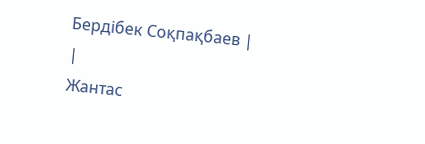Бердібек Соқпақбаев |
|
Жантас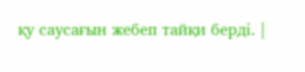қу саусағын жебеп тайқи берді. |